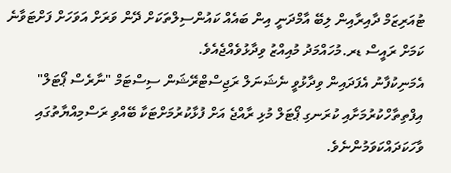ޓުއަރިޒަމް ދާއިރާއިން ލިބޭ އާމްދަނީ އިން ބައެއް ކައުންސިލްތަކަށް ދޭން ވަރަށް އަވަހަށް ފަށްޓަވާނެ ކަމަށް ރައީސް ޑރ.މުހައްމަދު މުއިއްޒު ވިދާޅުވެއްޖެއެވެ.
އެމަނިކުފާނު އެފަދައިން ވިދާޅުވީ ނެޝަނަލް ރަޖިސްޓްރޭޝަން ސިސްޓަމް "ނާރެސް ޕޯޓަލް" އިފްތިތާހްކުރުމަށާއި ކުރަނގި ޕޯޓަލް މުޅި ރާއްޖެ އަށް ފުޅާކުރުމަށްޓަކާ ބޭއްވި ރަސްމިއްޔާތުގައި ވާހަކަދައްކަވަމުންނެވެ.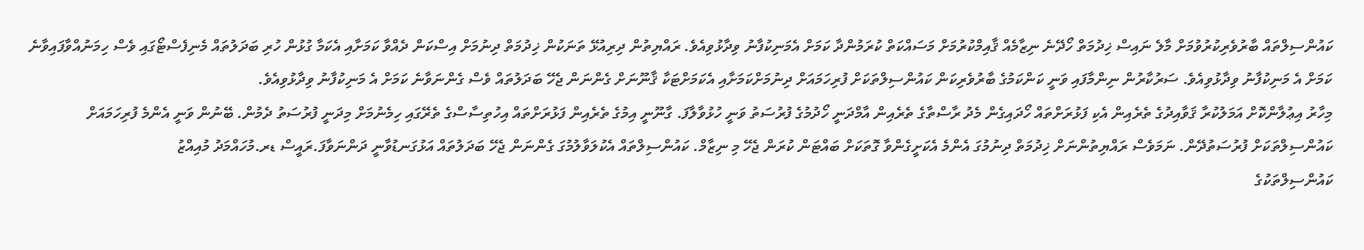ކައުންސިލްތައް ބާރުވެރިކުރުވުމަށް މާލެ ނައިސް ޚިދުމަތް ހޯދޭނެ ނިޒާމެއް ޤާއިމްކުރުމަށް މަސައްކަތް ކުރަމުންދާ ކަމަށް އެމަނިކުފާނު ވިދާޅުވިއެވެ. ރައްޔިތުން ދިރިއުޅޭ ތަނަކުން ޚިދުމަތް ދިނުމަށް އިސްކަން ދެއްވާ ކަމަށާއި އެކަމާ ގުޅުން ހުރި ބަދަލުތައް މެނިފެސްޓޯގައި ވެސް ހިމަނުއްވާފައިވާނެ ކަމަށް އެ މަނިކުފާނު ވިދާޅުވިއެވެ. ސަރުކާރުން ނިންމާފައި ވަނީ ކަންކަމުގެ ބާރުވެރިކަން ކައުންސިލްތަކަށް ފުރިހަމައަށް ދިނުމަށްކަމަށާއި އެކަމަށްޓަކާ ޤާނޫނަށް ގެންނަން ޖެހޭ ބަދަލުތައް ވެސް ގެންނަވާނެ ކަމަށް އެ މަނިކުފާނު ވިދާޅުވިއެވެ.
މިހާރު އިޢުލާންކޮށް އަމަލުކުރާ ޤަވާއިދުގެ ތެރެއިން އެކި ފަޅުރަށްތައް ހޯދައިގެން މެދު ރާސްތާގެ ތެރެއިން އާމްދަނީ ހޯދުމުގެ ފުރުސަތު ވަނީ ހުޅުވާލާފަ. ގާނޫނީ އިމުގެ ތެރެއިން ފަޅުރަށްތައް އިހުތިސާސްގެ ތެރޭގައި ހިމެނުމަށް މިދަނީ ފުރުސަތު ދެމުން. ބޭނުން ވަނީ އެންމެ ފުރިހަމައަށް ކައުންސިލްތަކަށް ފުރުސަތުދޭން. ނަމަވެސް ރައްޔިތުންނަށް ޚިދުމަތް ދިނުމުގަ އެންމެ އެކަށީގެންވާ ގޮތަކަށް ބައްޓަން ކުރަން ޖެހޭ މި ނިޒާމް. ކައުންސިލްތައް އެކުލަވާލުމުގަ ގެންނަން ޖެހޭ ބަދަލުތައް އަޅުގަނޑުވާނީ ދަންނަވާފަ.ރައީސް ޑރ.މުހައްމަދު މުއިއްޒު
ކައުންސިލްތަކުގެ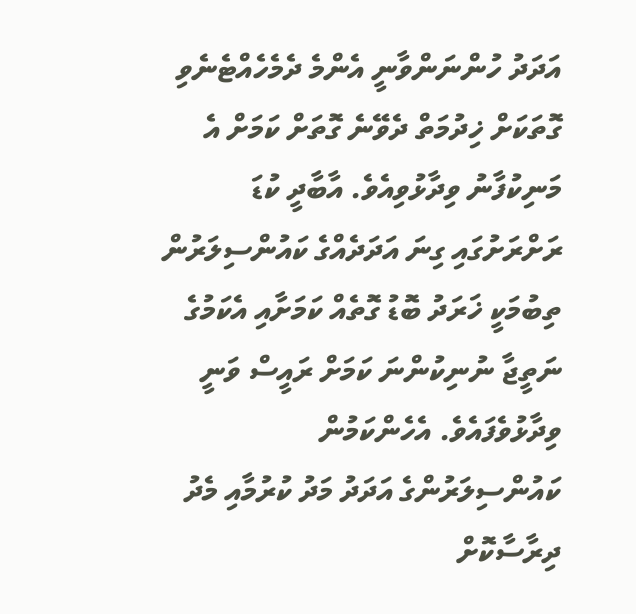އަދަދު ހުންނަންވާނީ އެންމެ ދެމެހެއްޓެނެވި ގޮތަކަށް ޚިދުމަތް ދެވޭނެ ގޮތަށް ކަމަށް އެ މަނިކުފާނު ވިދާޅުވިއެވެ. އާބާދީ ކުޑަ ރަށްރަށުގައި ގިނަ އަދަދެއްގެ ކައުންސިލަރުން ތިބުމަކީ ޚަރަދު ބޮޑު ގޮތެއް ކަމަށާއި އެކަމުގެ ނަތީޖާ ނުނިކުންނަ ކަމަށް ރައީސް ވަނީ ވިދާޅުވެފައެވެ. އެހެންކަމުން ކައުންސިލަރުންގެ އަދަދު މަދު ކުރުމާއި މެދު ދިރާސާކޮށް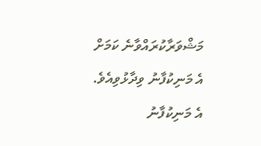މަޝްވަރާކުރައްވާނެ ކަމަށް އެ މަނިކުފާނު ވިދާޅުވިއެވެ. އެ މަނިކުފާނު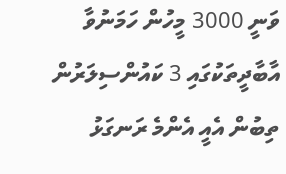ވަނީ 3000 މީހުން ހަމަނުވާ އާބާދީތަކުގައި 3 ކައުންސިލަރުން ތިބުން އެއީ އެންމެ ރަނގަޅު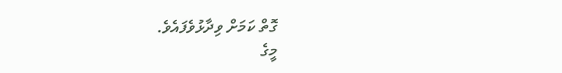ގޮތް ކަމަށް ވިދާޅުވެފައެވެ.
މީގެ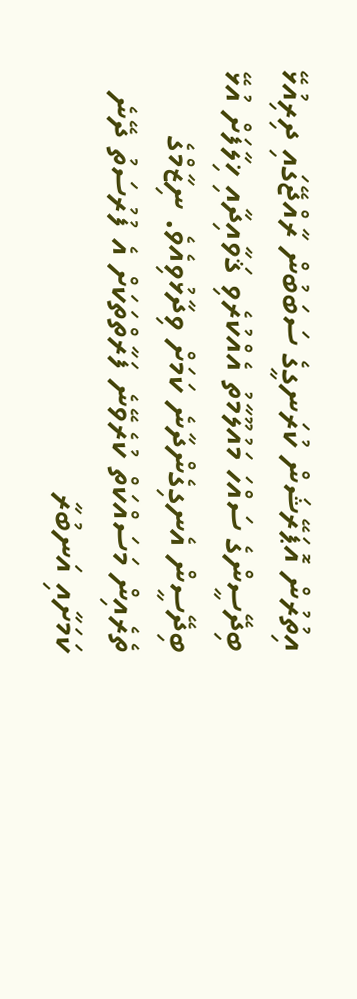އިތުރުން އޮޕަރޭޝަން ކުރަނގީގެ ސަބަބުން ރާއްޖޭގައި ދިރިއުޅޭ ބިދޭސީންގެ ސައްހަ މައުލޫމާތު އެއްކުރެވި ޤަވާއިދާއި ޚިލާފަށް އުޅޭ ބިދޭސީން އެނގިގެންދާނެ ކަމަށް ވިދާޅުވިއެވެ. ނިޒާމްގެ ތެރެއިން މަސައްކަތް ކުރެވޭނެ ފަރާތްތަކަށް އެ ފުރުސަތު ދޭނެ ކަމަށާއި އަނބުރާ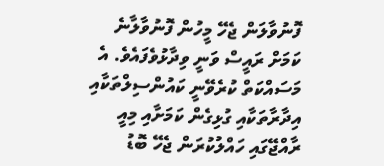ފޮނުވާލަން ޖެހޭ މީހުން ފޮނުވާލާނެ ކަމަށް ރައީސް ވަނީ ވިދާޅުވެފައެވެ. އެ މަސައްކަތް ކުރެވޭނީ ކައުންސިލްތަކާއި އިދާރާތަކާއި ގުޅިގެން ކަމަށާއި މިއީ ރާއްޖޭގައި ހައްލުކުރަން ޖެހޭ ބޮޑު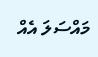މައްސަލަ އެއް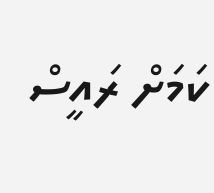ކަމަށް ރައީސް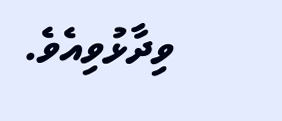ވިދާޅުވިއެވެ.